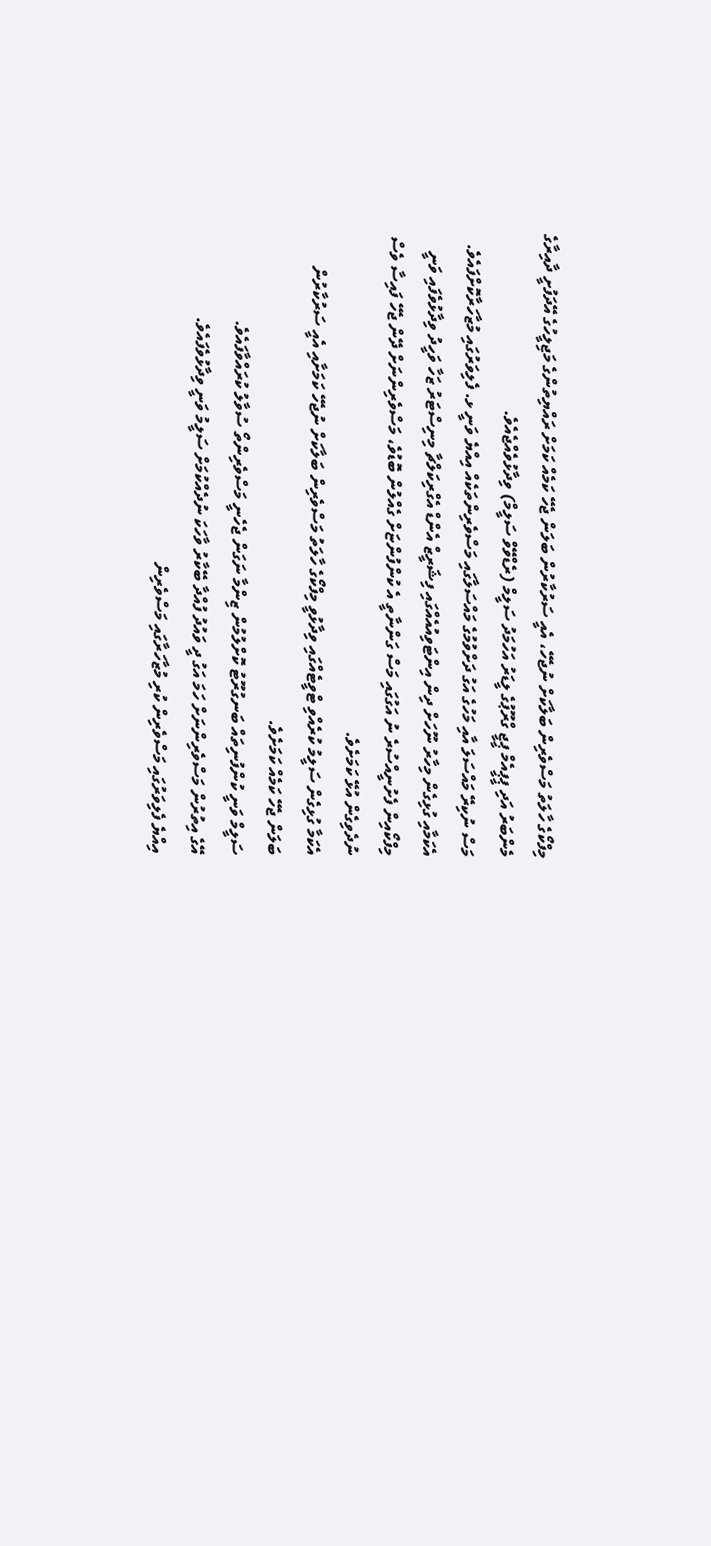މިފްކޯގެ ހާލަތު މަސްވެރިން ބަލާކަށް ނުޖެހޭ، އެއީ ސަރުކާރުން ބަލަން ޖެހޭ ކަމެއް ކަމަށް ރައްޔިތުންގެ މަޖިލީހުގެ އޭދަފުށީ ދާއިރާގެ މެންބަރު އަދި ޕީޕީއެމް ޕީޖީ ގްރޫޕުގެ ލީޑަރު އަހުމަދު ސަލީމް (ރެޑްވޭވް ސަލީމް) ވިދާޅުވެއްޖެއެވެ.
މަސް ނުކިރޭ މައްސަލަ އާއި މަހުގެ އަގު ދަށްވުމުގެ މައްސަލާގައި މަސްވެރިންތަކެއް އިއްޔެ ވަނީ ޅ. ފެލިވަރުގައި މުޒާހަރާކޮށްފައެވެ. އެކަމާއި ގުޅިގެން މިހާރު ނޫހަށް ދިން އިންޓަވިއުއެއްގައި ފިޝަރީޒް އެންޑް އެގްރިކަލްޗާ މިނިސްޓަރު ޒަހާ ވަހީދު ވިދާޅުވެފައި ވަނީ މިފްކޯއިން ފެށުނީއްސުރެ ނު އަގުގައި މަސް ގަންނާތީ އެ ކުންފުންޏަށް ގެއްލުން ބޮޑުވެ، މަސްވެރިންނަށް ދޭން ޖެހޭ ފައިސާ ވެސް ނުދެވިގެން އުޅޭ ކަމަށެވެ.
އެކަމާ ގުޅިގެން ސަލީމު ކުރެއްވި ޓްވީޓެއްގައި ވިދާޅުވީ މިފްކޯގެ ހާލަތު މަސްވެރިން ބަލާކަށް ނުޖެހޭ ކަމަށާއި އެއީ ސަރުކާރުން ބަލަން ޖެހޭ ކަމެއް ކަމަށެވެ.
ސަލީމް ވަނީ ކުންފުނިތައް ބަނގުރޫޓު ކޮށްލުމުން ޒިންމާ ނަގަން ޖެހެނީ މަސްވެރިންތޯ ސުވާލު ކުރައްވާފައެވެ.
އޭގެ އިތުރުން މަސްވެރިންނަށް ހަމަ އަގު ދީ ވައުދު ފުއްދާ ބޭކާރު ވާހަކަ ނުދެއްކުމަށް ސަލީމު ވަނީ ވިދާޅުވެފައެވެ.
އިއްޔެ ފެލިވަރުގައި މަސްވެރިން ކުރި މުޒާހަރާގައި މަސްވެރިން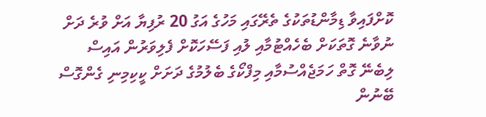ކޮށްފައިވާ ޑިމާންޑުތަކުގެ ތެރޭގައި މަހުގެ އަގު 20 ރުފިޔާ އަށް ވުރެ ދަށް ނުވާނެ ގޮތަކަށް ބެހެއްޓުމާއި ލުއި ފަސޭހަކޮށް ފެލިވަރުން އައިސް ލިބެނޭ ގޮތް ހަމަޖެއްސުމާއި މިފްކޯގެ ބެލުމުގެ ދަށަށް ކީކިމިނި ގެންގޮސް ބޭނުން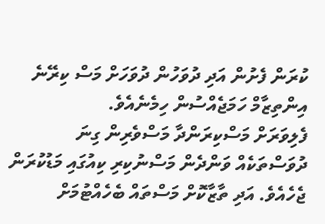ކުރަން ފެށުން އަދި ދުވަހުން ދުވަހަށް މަސް ކިރޭނެ އިންތިޒާމް ހަމަޖެއްސުން ހިމެނެއެވެ.
ފެލިވަރަށް މަސްކިރަންދާ މަސްވެރިން ގިނަ ދުވަސްތަކެއް ވަންދެން މަސްނުކިރި ކިއުގައި މަޑުކުރަން ޖެހެއެވެ. އަދި ތާޒާކޮށް މަސްތައް ބެހެއްޓުމަށް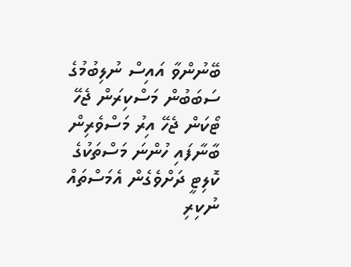ބޭނުންވާ އައިސް ނުލިބުމުގެ ސަބަބުން މަސްކިރަން ޖެހޭ ޓޯކަން ޖެހޭ އިރު މަސްވެރިން ބާނާފައި ހުންނަ މަސްތަކުގެ ކޮލިޓީ ދަށްވެގެން އެމަސްތައް ނުކިރި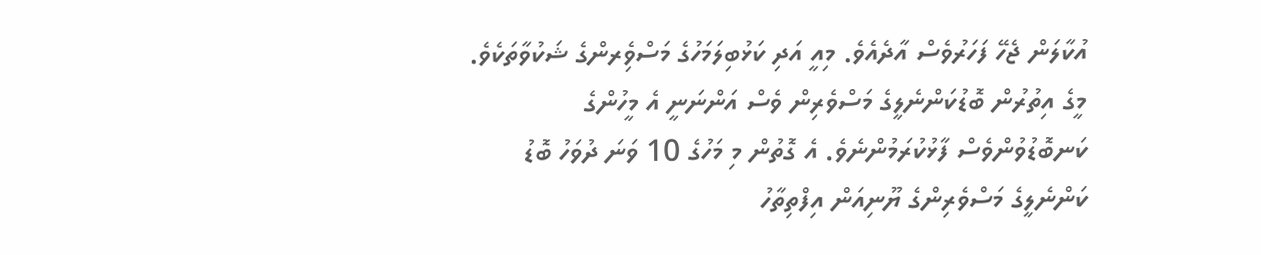އުކާލަން ޖެހޭ ފަހަރުވެސް އާދެއެވެ. މިއީ އަދި ކަޅުބިލަމަހުގެ މަސްވެިރންގެ ޝަކުވާތަކެވެ.
މީގެ އިތުރުން ބޮޑުކަންނެލީގެ މަސްވެރިން ވެސް އަންނަނީ އެ މީހުންގެ ކަނބޮޑުވުންވެސް ފާޅުކުރަމުންނެވެ. އެ ގޮތުން މި މަހުގެ 10 ވަނަ ދުވަހު ބޮޑު ކަންނެލީގެ މަސްވެރިންގެ ޔޫނިއަން އިފްތިތާހު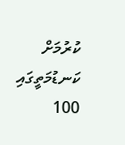ކުރުމަށް ކަނޑުމަތީގައި 100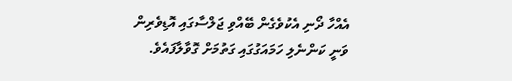އެއްހާ ދޯނި އެކުވެގެން ބޭއްވި ޖަލްސާގައި އޮޑިވެރިން ވަނީ ކަންނެލި ހަމައަގުގައި ގަތުމަށް ގޮވާލާފައެވެ.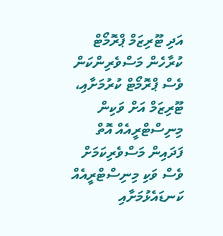އަދި ޓޫރިޒަމް ޕްރޮމޯޓް ކުރާހެން މަސްވެރިންކަން ވެސް ޕްރޮމޯޓް ކުރުމަށާއި، ޓޫރިޒަމް އަށް ވަކިން މިނިސްޓްރީއެއް އޮތް ފަދައިން މަސްވެރިކަމަށް ވެސް ވަކި މިނިސްޓްރީއެއް ކަނޑައެޅުމަށާއި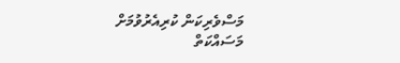މަސްވެރިކަން ކުރިއެރުވުމަށް މަސައްކަތް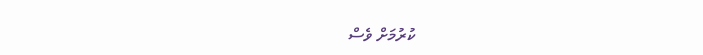ކުރުމަށް ވެސް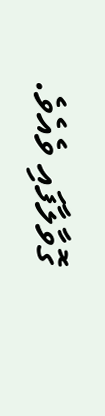ގޮވާލާފައި ވެއެވެ.